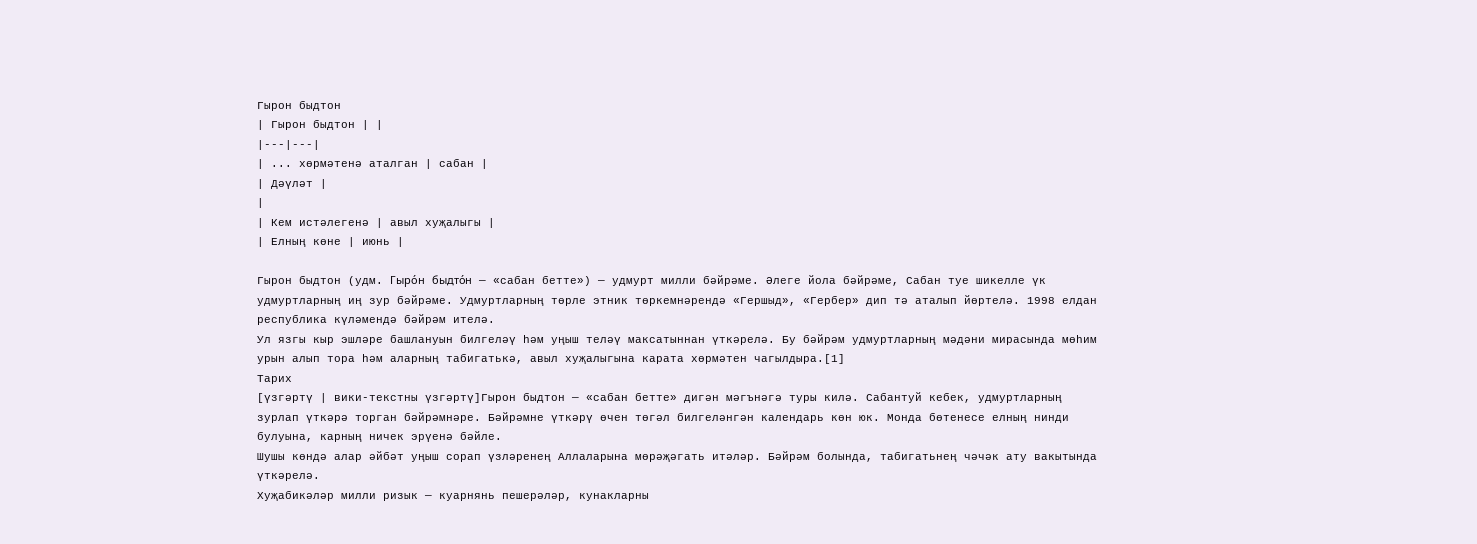Гырон быдтон
| Гырон быдтон | |
|---|---|
| ... хөрмәтенә аталган | сабан |
| Дәүләт |
|
| Кем истәлегенә | авыл хуҗалыгы |
| Елның көне | июнь |

Гырон быдтон (удм. Гыро́н быдто́н — «сабан бетте») — удмурт милли бәйрәме. Әлеге йола бәйрәме, Сабан туе шикелле үк удмуртларның иң зур бәйрәме. Удмуртларның төрле этник төркемнәрендә «Гершыд», «Гербер» дип тә аталып йөртелә. 1998 елдан республика күләмендә бәйрәм ителә.
Ул язгы кыр эшләре башлануын билгеләү һәм уңыш теләү максатыннан үткәрелә. Бу бәйрәм удмуртларның мәдәни мирасында мөһим урын алып тора һәм аларның табигатькә, авыл хуҗалыгына карата хөрмәтен чагылдыра.[1]
Тарих
[үзгәртү | вики-текстны үзгәртү]Гырон быдтон — «сабан бетте» дигән мәгънәгә туры килә. Сабантуй кебек, удмуртларның зурлап үткәрә торган бәйрәмнәре. Бәйрәмне үткәрү өчен төгәл билгеләнгән календарь көн юк. Монда бөтенесе елның нинди булуына, карның ничек эрүенә бәйле.
Шушы көндә алар әйбәт уңыш сорап үзләренең Аллаларына мөрәҗәгать итәләр. Бәйрәм болында, табигатьнең чәчәк ату вакытында үткәрелә.
Хуҗабикәләр милли ризык — куарнянь пешерәләр, кунакларны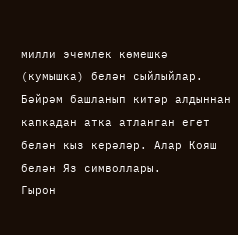милли эчемлек көмешкә (кумышка) белән сыйлыйлар.
Бәйрәм башланып китәр алдыннан капкадан атка атланган егет белән кыз керәләр. Алар Кояш белән Яз символлары.
Гырон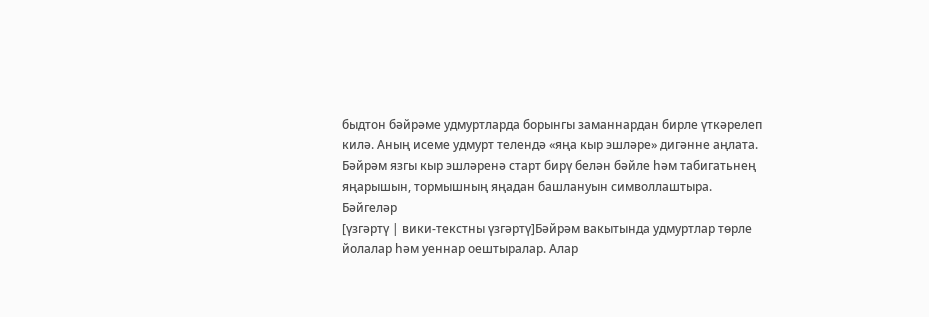быдтон бәйрәме удмуртларда борынгы заманнардан бирле үткәрелеп килә. Аның исеме удмурт телендә «яңа кыр эшләре» дигәнне аңлата. Бәйрәм язгы кыр эшләренә старт бирү белән бәйле һәм табигатьнең яңарышын, тормышның яңадан башлануын символлаштыра.
Бәйгеләр
[үзгәртү | вики-текстны үзгәртү]Бәйрәм вакытында удмуртлар төрле йолалар һәм уеннар оештыралар. Алар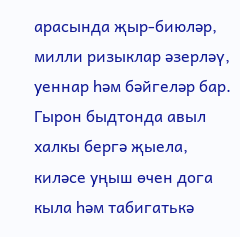арасында җыр-биюләр, милли ризыклар әзерләү, уеннар һәм бәйгеләр бар. Гырон быдтонда авыл халкы бергә җыела, киләсе уңыш өчен дога кыла һәм табигатькә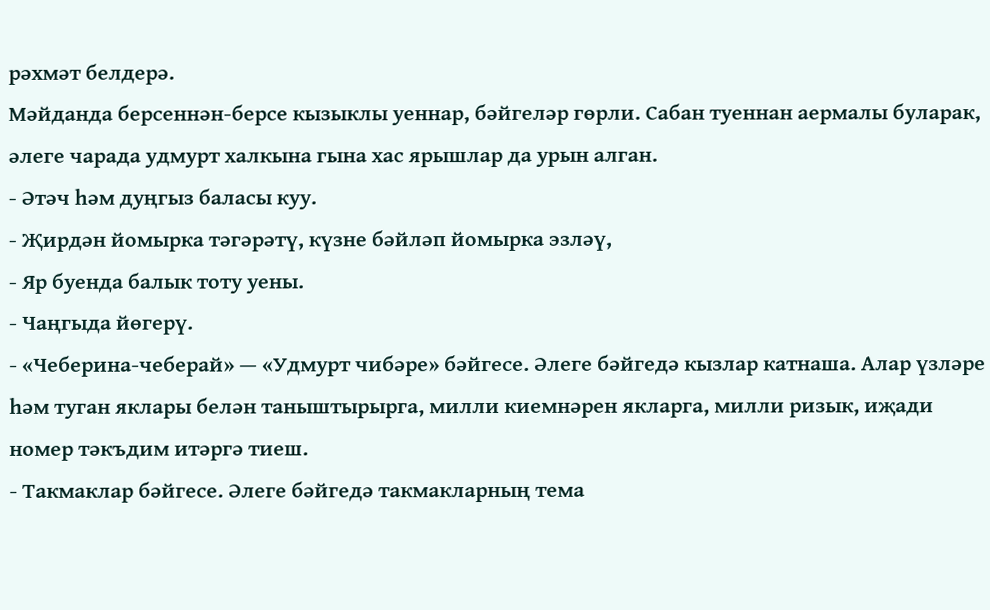рәхмәт белдерә.
Мәйданда берсеннән-берсе кызыклы уеннар, бәйгеләр гөрли. Сабан туеннан аермалы буларак, әлеге чарада удмурт халкына гына хас ярышлар да урын алган.
- Әтәч һәм дуңгыз баласы куу.
- Җирдән йомырка тәгәрәтү, күзне бәйләп йомырка эзләү,
- Яр буенда балык тоту уены.
- Чаңгыда йөгерү.
- «Чеберина-чеберай» — «Удмурт чибәре» бәйгесе. Әлеге бәйгедә кызлар катнаша. Алар үзләре һәм туган яклары белән таныштырырга, милли киемнәрен якларга, милли ризык, иҗади номер тәкъдим итәргә тиеш.
- Такмаклар бәйгесе. Әлеге бәйгедә такмакларның тема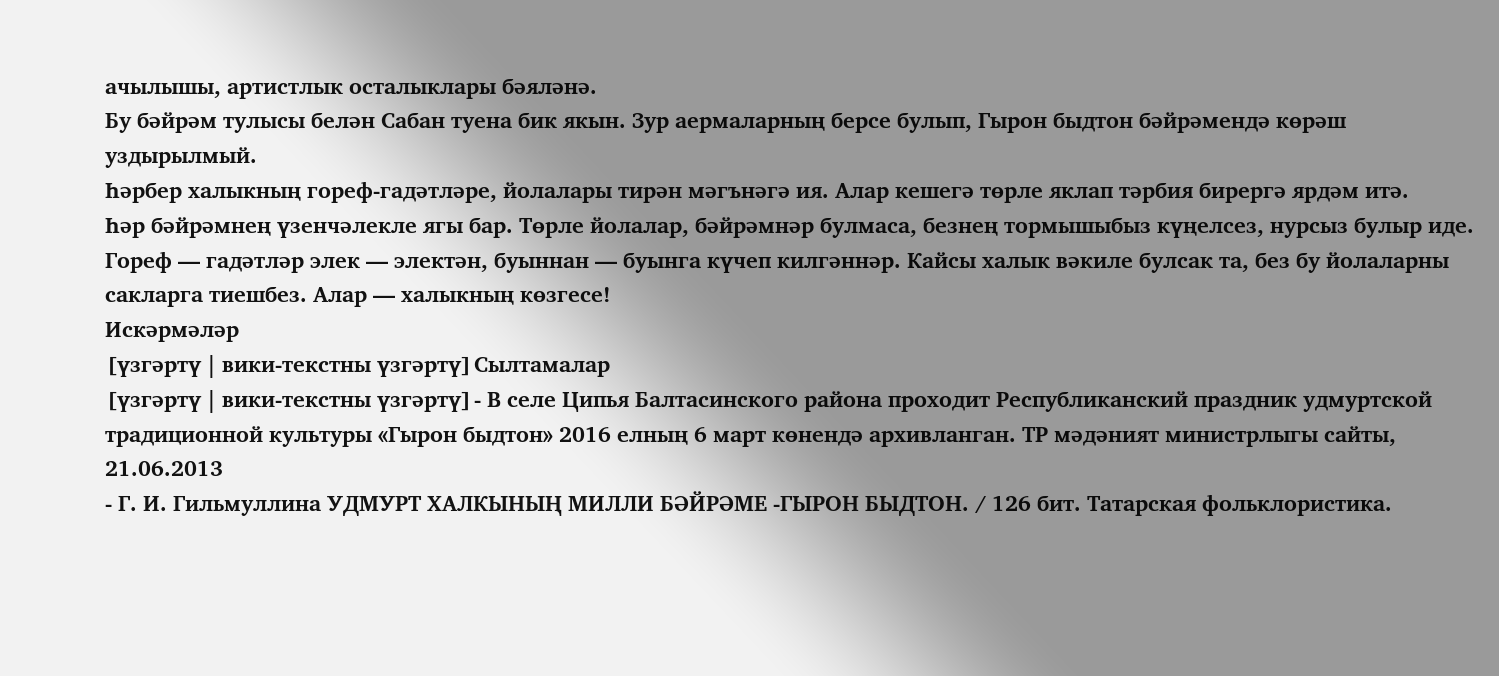ачылышы, артистлык осталыклары бәяләнә.
Бу бәйрәм тулысы белән Сабан туена бик якын. Зур аермаларның берсе булып, Гырон быдтон бәйрәмендә көрәш уздырылмый.
Һәрбер халыкның гореф-гадәтләре, йолалары тирән мәгънәгә ия. Алар кешегә төрле яклап тәрбия бирергә ярдәм итә.
Һәр бәйрәмнең үзенчәлекле ягы бар. Төрле йолалар, бәйрәмнәр булмаса, безнең тормышыбыз күңелсез, нурсыз булыр иде. Гореф — гадәтләр элек — электән, буыннан — буынга күчеп килгәннәр. Кайсы халык вәкиле булсак та, без бу йолаларны сакларга тиешбез. Алар — халыкның көзгесе!
Искәрмәләр
[үзгәртү | вики-текстны үзгәртү]Сылтамалар
[үзгәртү | вики-текстны үзгәртү]- В селе Ципья Балтасинского района проходит Республиканский праздник удмуртской традиционной культуры «Гырон быдтон» 2016 елның 6 март көнендә архивланган. ТР мәдәният министрлыгы сайты, 21.06.2013
- Г. И. Гильмуллина УДМУРТ ХАЛКЫНЫҢ МИЛЛИ БӘЙРӘМЕ -ГЫРОН БЫДТОН. / 126 бит. Татарская фольклористика.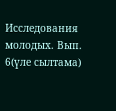Исследования молодых. Вып. 6(үле сылтама)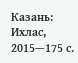Казань: Ихлас, 2015—175 с.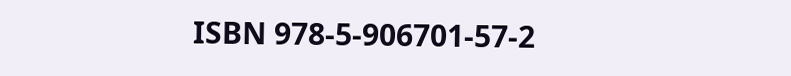ISBN 978-5-906701-57-2